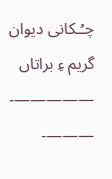چـُـکانی دیوان    گریم ءِ براتاں —————- ———-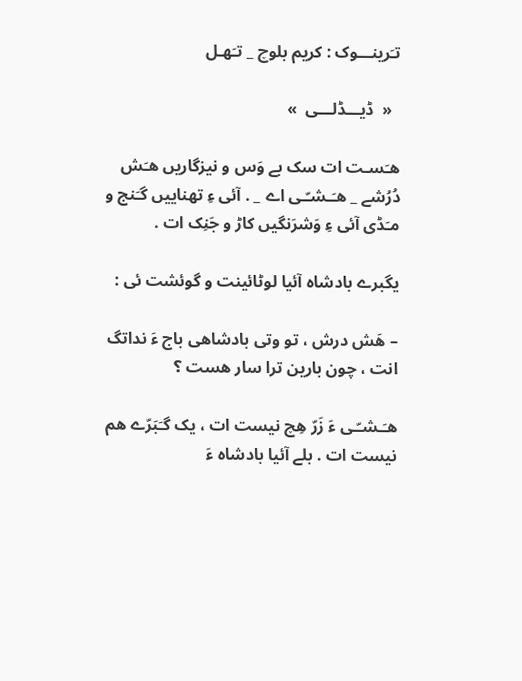تـَرینـــوک : کریم بلوچ _ تـَهـل

  «  ڈیـــڈلـــی  »

هـَسـت ات سک بے وَس و نیزگاریں هـَش دُرُشے _ هـَـشـّـی اے _ . آئی ءِ تهناییں گـَنج و مـَڈی آئی ءِ وَشرَنگیں کاڑ و جَنِک ات .

یگبرے بادشاه آئیا لوٹائینت و گوئشت ئی :

– هَش درش ، تو وتی بادشاهی باج ءَ نداتگ انت ، چون بارین ترا سار هست ؟

هـَـشـّـی ءَ زَرّ هِچ نیست ات ، یک گـَبَرّے هم نیست ات . بلے آئیا بادشاه ءَ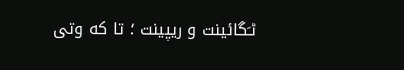ٹـَگائینت و ریپینت ؛ تا که وتی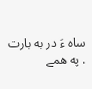ساه ءَ در به بارت . په همے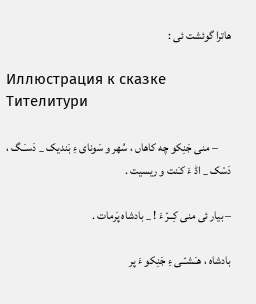هاترا گوئشت ئی :

Иллюстрация к сказке Тителитури

      – منی جَنِکو چه کاهاں ، سُهر و سَونای ءِ بَندیک _ دَسـَـگ ، دَسْک _ اڈ ءَ کـَنت و ریسیت .

– بیار ئی منی کِــرّ ءَ ! _ بادشاه پَرمات .

بادشاه ، هـَـشـّـی ءِ جَنِکو ءَ پر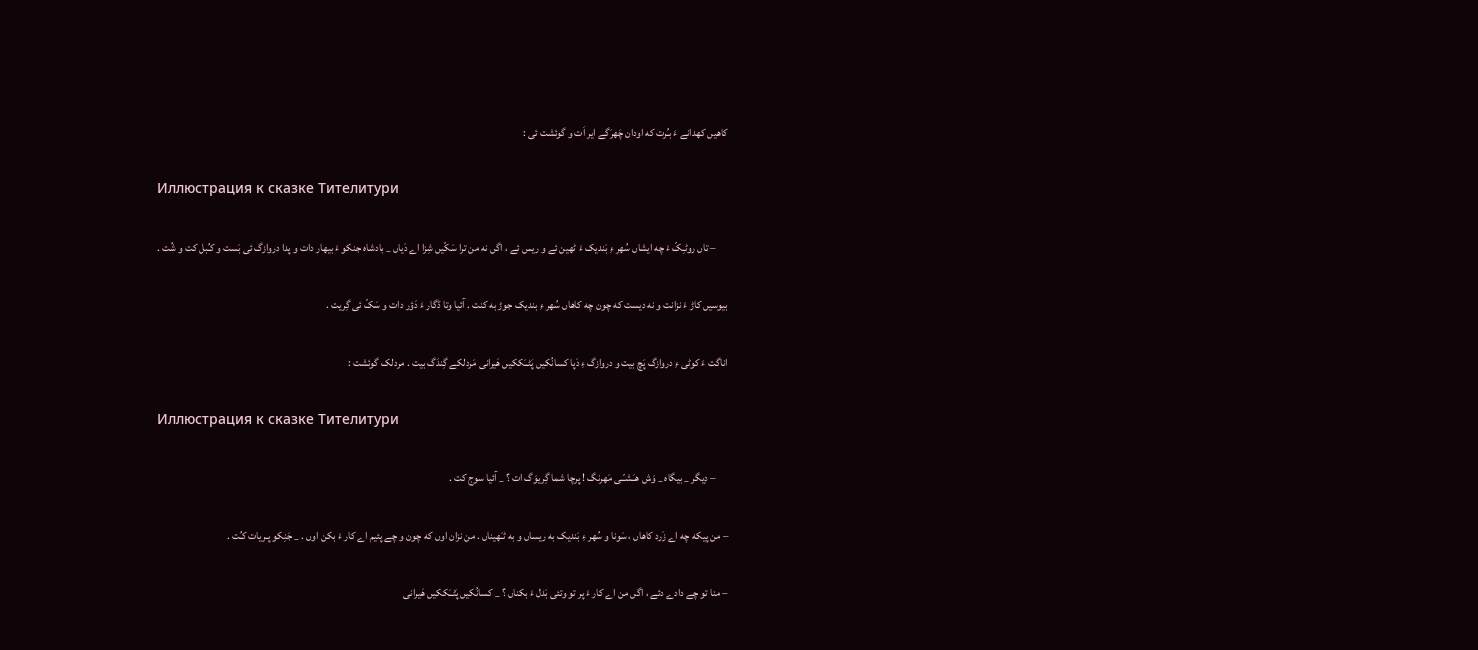کاهیں کهدانے ءَ بـُرت که اودان چَهرَگے ایر اَت و گوئشت ئی :

Иллюстрация к сказке Тителитури

      – تاں روٹـِکّ ءَ چه ایشاں سُهر ءِ بَندیک ءَ ٹهین ئے و ریس ئے ، اگں نه من ترا سَکّیں شِزا اے دَیاں _ بادشاه جنکو ءَ بیهار دات و پدا دروازگ ئی بَست و کـُبل کت و شُت .

بیوسیں کاڑ ءَ نزانت و نه دیست که چون چه کاهاں سُهر ءِ بندیک جوڑ به کنت . آئیا وتا ڈگار ءَ دَؤر دات و سَکّ ئی گِریت .

اناگت ءَ کوٹی ءِ دروازگ پَچ بیت و دروازگ ءِ دَپا کسانُکیں پَٹــَککیں هَیرانی مَردلکے گِندَگ بیت . مردلک گوئشت :

Иллюстрация к сказке Тителитури

      – دِیگر _ بیگاه _ وَش هـَـشـّـی مَهرنگ ! پرچا شما گِریوَگ ات ؟ _ آئیا سوج کت .

– من پیکه چه اے زَرد کاهاں ، سَونا و سُهر ءِ بَندیک به ریساں و به ٹـَهیناں . من نزان اوں که چون و چے پئیم اے کار ءَ بکن اوں . _ جَنِکو پـریات کـُت .

– منا تو چے دادے دئے ، اگں من اے کار ءَ پر تو وتئی بَدل ءَ بکناں ؟ _ کسانُکیں پَٹــَککیں هَیرانی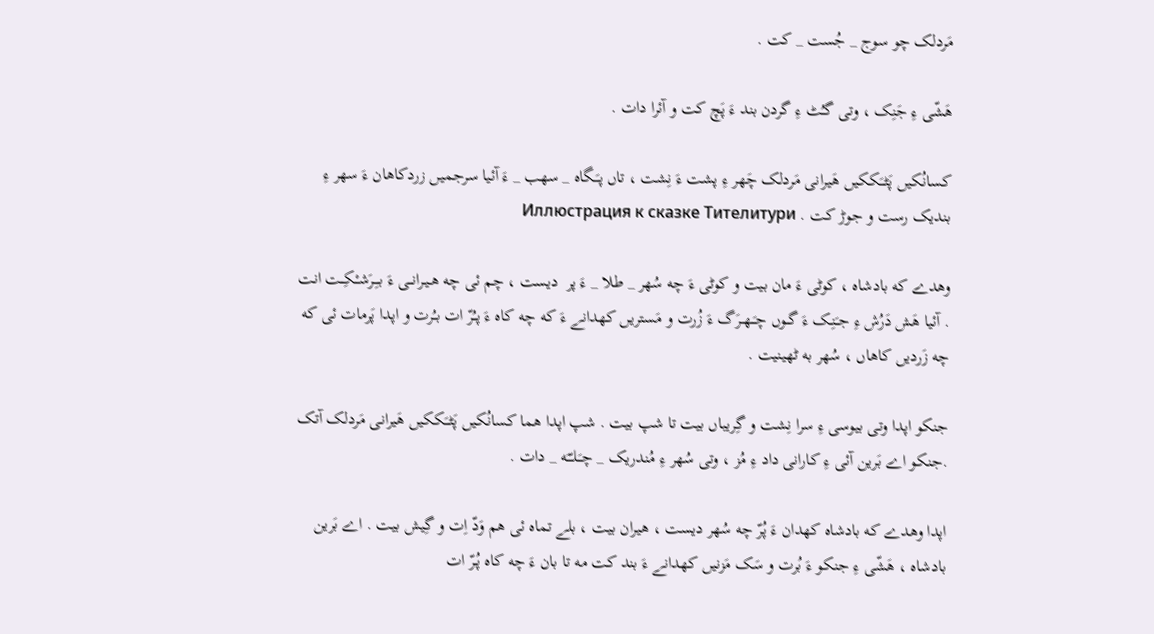مَردلک چو سوج _ جُست _ کت .

هَشّی ءِ جَنِک ، وتی گـُٹ ءِ گردن بند ءَ پَچ کت و آئرا دات .

کسانُکیں پَٹــَککیں هَیرانی مَردلک چَهر ءِ پشت ءَ نِشت ، تاں پـَـگاه _ سهب _ ءَ آئیا سرجمیں زردکاهان ءَ سهر ءِ بندیک رست و جوڑ کت . Иллюстрация к сказке Тителитури

وهدے که بادشاه ، کوٹی ءَ مان بیت و کوٹی ءَ چه سُهر _ طلا _ ءَ پر  دیست ، چم ئی چه هـیـرانــی ءَ بــِـرَشـْـکِــت انت . آئیا هَش دَرُش ءِ جـَنِـک ءَ گــوں چـَـهــرَگ ءَ زُرت و مَستریں کهدانے ءَ که چه کاه ءَ پـُرّ ات بـُرت و اپدا پَرمات ئی که چه زَردیں کاهاں ، سُهر به ٹهینیت .

جنکو اپدا وتی بیوسی ءِ سرا نِشت و گِریباں بیت تا شپ بیت . شپ اپدا هما کسانُکیں پَٹــَککیں هَیرانی مَردلک آتک .جنکو اے بَرین آئی ءِ کارانی داد ءِ مُز ، وتی سُهر ءِ مُندریک _ چـَـلـّـَه _ دات .

اپدا وهدے که بادشاه کهدان ءَ پُرّ چه سُهر دیست ، هیران بیت ، بلے تماه ئی هم وَدّ اِت و گِیش بیت . اے بَرین بادشاه ، هَشّی ءِ‌ جنکو ءَ بُرت و سَک مَزنیں کهدانے ءَ بند کت مه تا بان ءَ چه کاه پُـرّ ات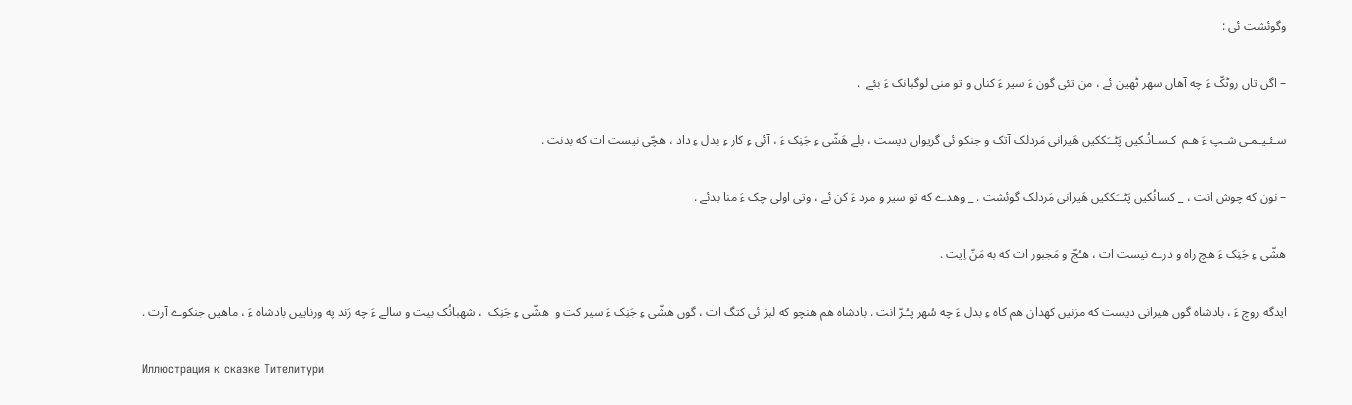وگوئشت ئی :

– اگں تاں روٹکّ ءَ چه آهاں سهر ٹهین ئے ، من تئی گون ءَ سیر ءَ کناں و تو منی لوگبانک ءَ بئے  .

سـئـیـمـی شـپ ءَ هـم  کـسـانُـکیں پَٹــَککیں هَیرانی مَردلک آتک و جنکو ئی گریواں دیست ، بلے هَشّی ءِ جَنِک ءَ ، آئی ءِ کار ءِ بدل ءِ داد ، هچّی نیست ات که بدنت .

– نون که چوش انت ، _ کسانُکیں پَٹــَککیں هَیرانی مَردلک گوئشت . _ وهدے که تو سیر و مرد ءَ کن ئے ، وتی اولی چک ءَ منا بدئے .

هشّی ءِ جَنِک ءَ هچ راه و درے نیست ات ، هـُجّ و مَجبور ات که به مَنّ اِیت .

ایدگه روچ ءَ ، بادشاه گوں هیرانی دیست که مزنیں کهدان هم کاه ءِ بدل ءَ چه سُهر پـُـرّ انت . بادشاه هم هنچو که لبز ئی کتگ ات ، گوں هشّی ءِ جَنِک ءَ سیر کت و  هشّی ءِ جَنِک  ، شهبانُک بیت و سالے ءَ چه رَند په ورناییں بادشاه ءَ ، ماهیں جنکوے آرت .

Иллюстрация к сказке Тителитури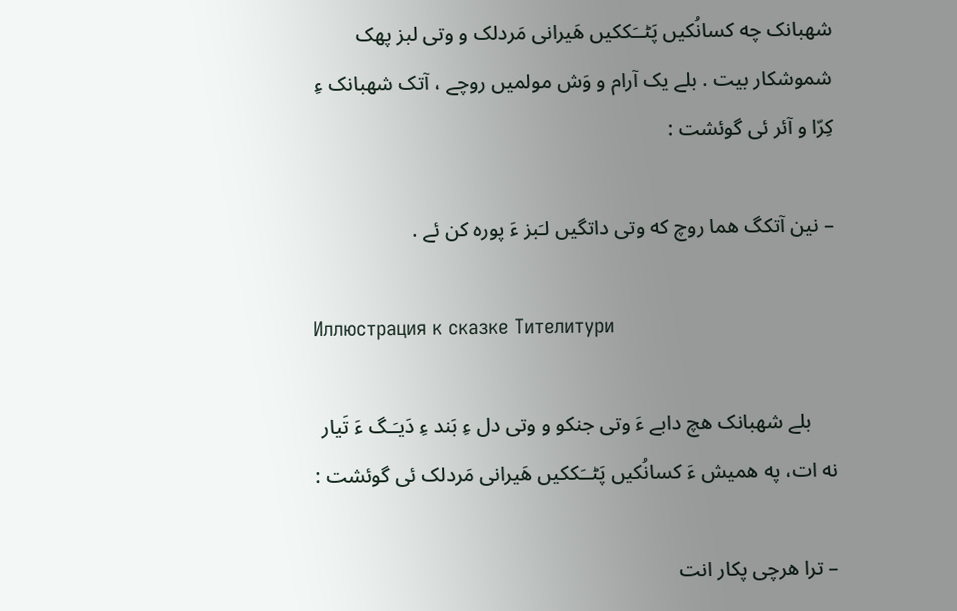شهبانک چه کسانُکیں پَٹــَککیں هَیرانی مَردلک و وتی لبز پهک شموشکار بیت . بلے یک آرام و وَش مولمیں روچے ، آتک شهبانک ءِ کِرّا و آئر ئی گوئشت :

– نین آتکگ هما روچ که وتی داتگیں لـَبز ءَ پوره کن ئے .

Иллюстрация к сказке Тителитури

     بلے شهبانک هچ دابے ءَ وتی جنکو و وتی دل ءِ بَند ءِ دَیـَـگ ءَ تَیار نه ات، په همیش ءَ کسانُکیں پَٹــَککیں هَیرانی مَردلک ئی گوئشت :

– ترا هرچی پکار انت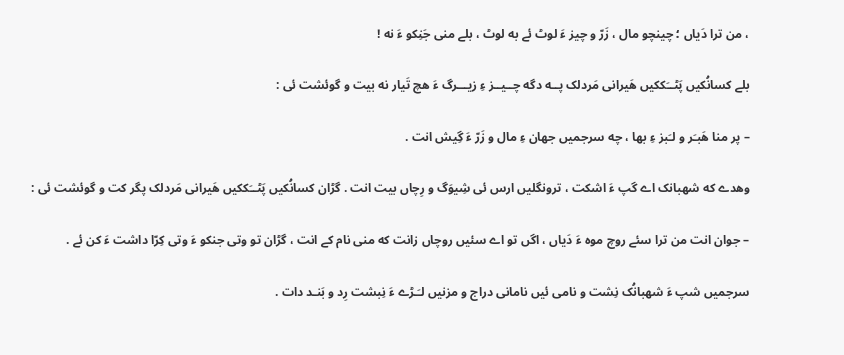، من ترا دَیاں ؛ چینچو مال ، زَرّ و چیز ءَ لوٹ ئے به لوٹ ، بلے منی جَنِکو ءَ نه !

بلے کسانُکیں پَٹــَککیں هَیرانی مَردلک پــه دگه چــیــز ءِ زیـــرگ ءَ هچ تَیار نه بیت و گوئشت ئی :

– پر منا هَبـَر و لـَبز ءِ بها ، چه سرجمیں جهان ءِ مال و زَرّ ءَ گِیش انت .

وهدے که شهبانک اے گپ ءَ اشکت ، ترونگلیں ارس ئی شِیوَگ و رِچاں بیت انت . گڑان کسانُکیں پَٹــَککیں هَیرانی مَردلک پگر کت و گوئشت ئی :

– جوان انت من ترا سئے روچ موه ءَ دَیاں ، اگں تو اے سئیں روچاں زانت که منی نام کے انت ، گڑان تو وتی جنکو ءَ وتی کِرّا داشت ءَ کن ئے .

سرجمیں شپ ءَ‌ شهبانُک نِشت و نامی ئیں نامانی دراج و مزنیں لـَـڑے ءَ نِبشت رِد و بَنـد دات .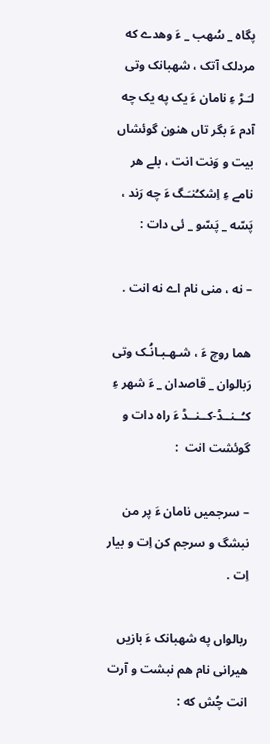پگاه _ سُهب _ ءَ وهدے که مردلک آتک ، شهبانک وتی لـَـڑ ءِ نامان ءَ یک په یک چه آدم ءَ بگر تاں هنون گوئشاں بیت و وَنت انت ، بلے هر نامے ءِ اِشکـُنـَـگ ءَ چه رَند ، پَسّه _ پَسّو _ ئی دات :

– نه ، منی نام اے نه انت .

هما روچ ءَ ، شـهـبـانُـک وتی رَبالوان _ قاصدان _ ءَ شهر ءِ کـُــنــڈ-کــنــڈ ءَ راه دات و گوئشت انت  :

– سرجمیں نامان ءَ پر من نبشگ و سرجم کن اِت و بیار اِت .

ربالواں په شهبانک ءَ بازیں هیرانی نام هم نبشت و آرت انت چُش که :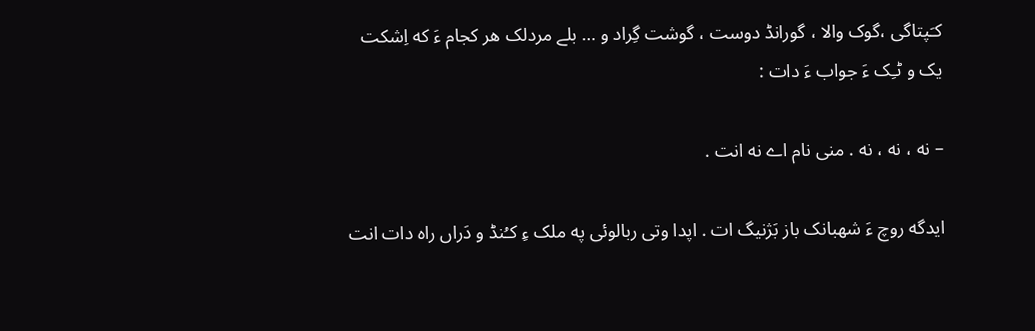کـَپتاگی ،گوک والا ، گورانڈ دوست ، گوشت گِراد و … بلے مردلک هر کجام ءَ که اِشکت یک و ٹـِک ءَ جواب ءَ دات :

– نه ، نه ، نه . منی نام اے نه انت .

ایدگه روچ ءَ شهبانک باز بَژنیگ ات . اپدا وتی ربالوئی په ملک ءِ کـُنڈ و دَراں راه دات انت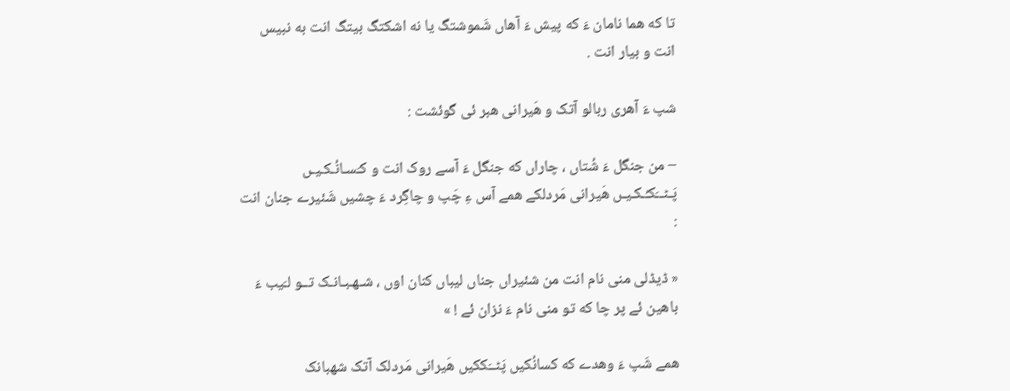تا که هما نامان ءَ که پیش ءَ آهاں شَموشتگ یا نه اشکتگ بیتگ انت به نبیس انت و بیار انت .

شپ ءَ آهری ربالو آتک و هَیرانی هبر ئی گوئشت :

– من جنگل ءَ شُتاں ، چاراں که جنگل ءَ آسے روک انت و کـَسـانُـکـیـں پَـٹــَکـُـکـیـں هَیرانی مَردلکے همے آس ءِ چَپ و چاگِرد ءَ چشیں شَئیرے جنان انت :

« ڈیڈلی منی نام انت من شئیراں جناں لیباں کنان اوں ، شـهـبـانـک تــو لـَیب ءَ باهین ئے پر چا که تو منی نام ءَ نزان ئے ! »

همے شَپ ءَ وهدے که کسانُکیں پَٹــَککیں هَیرانی مَردلک آتک شهبانک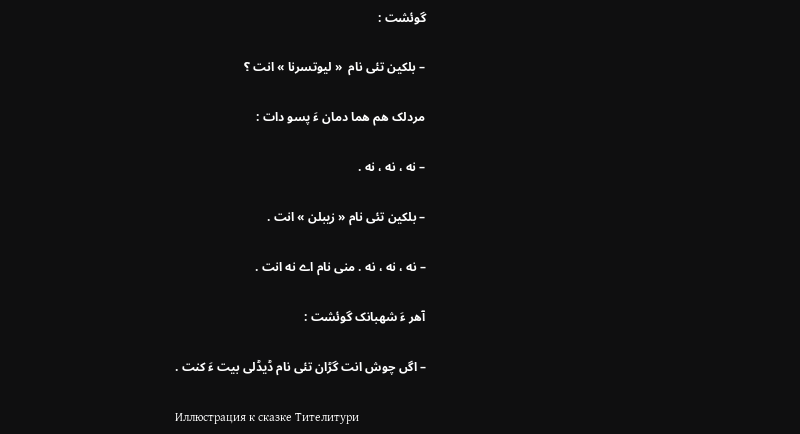گوئشت :

– بلکین تئی نام  « لیوتسرنا » انت ؟

مردلک هم هما دمان ءَ پسو دات :

– نه ، نه ، نه .

– بلکین تئی نام « زیبلن » انت .

– نه ، نه ، نه . منی نام اے نه انت .

آهر ءَ شهبانک گوئشت :

– اگں چوش انت گڑان تئی نام ڈیڈلی بیت ءَ کنت .

Иллюстрация к сказке Тителитури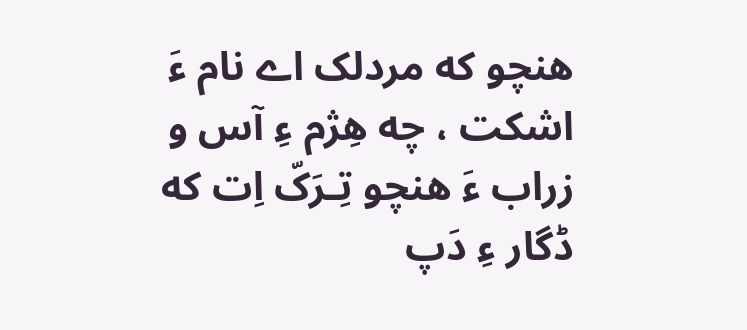هنچو که مردلک اے نام ءَ اشکت ، چه هِژم ءِ آس و زراب ءَ هنچو تِـرَکّ اِت که ڈگار ءِ دَپ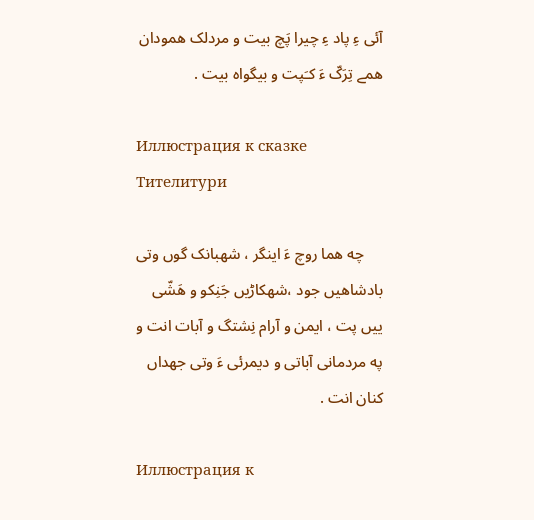آئی ءِ پاد ءِ چیرا پَچ بیت و مردلک همودان همے تِرَکّ ءَ کـَپت و بیگواه بیت .

Иллюстрация к сказке Тителитури

     چه هما روچ ءَ اینگر ، شهبانک گوں وتی بادشاهیں جود ،شهکاڑیں جَنِکو و هَشّی ییں پت ، ایمن و آرام نِشتگ و آبات انت و په مردمانی آباتی و دیمرئی ءَ وتی جهداں کنان انت .

Иллюстрация к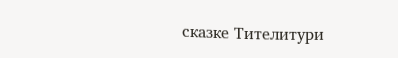сказке Тителитури